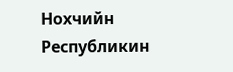Нохчийн Республикин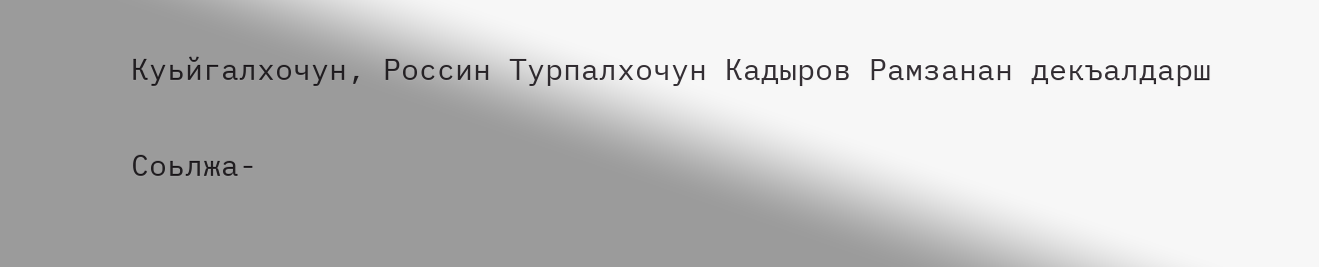Куьйгалхочун, Россин Турпалхочун Кадыров Рамзанан декъалдарш

Соьлжа-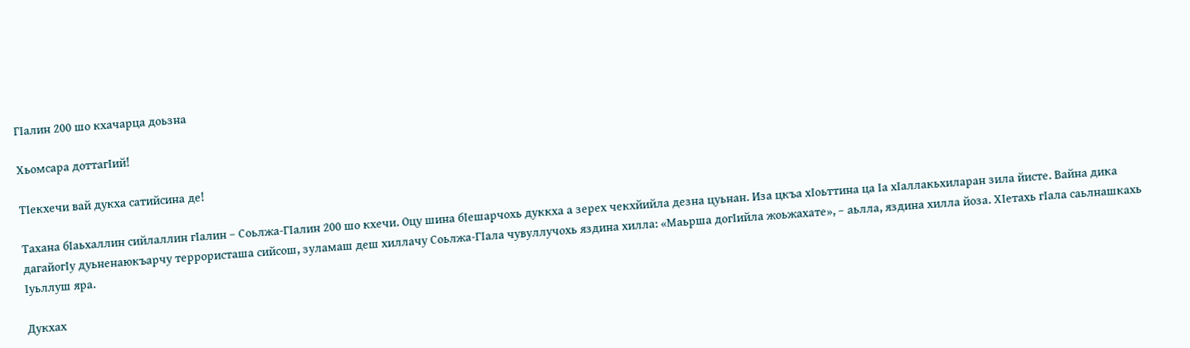ГIалин 200 шо кхачарца доьзна

Хьомсара доттагIий!

ТIекхечи вай дукха сатийсина де!

Тахана бIаьхаллин сийлаллин гIалин – Соьлжа-ГIалин 200 шо кхечи. Оцу шина бIешарчохь дуккха а зерех чекхйийла дезна цуьнан. Иза цкъа хIоьттина ца Iа хIаллакьхиларан зила йисте. Вайна дика дагайогIу дуьненаюкъарчу террористаша сийсош, зуламаш деш хиллачу Соьлжа-ГIала чувуллучохь яздина хилла: «Маьрша догIийла жоьжахате», – аьлла, яздина хилла йоза. ХIетахь гIала саьлнашкахь Iуьллуш яра.

Дукхах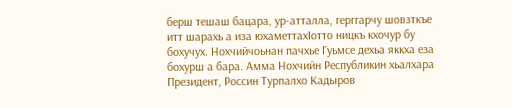берш тешаш бацара, ур-атталла, герггарчу шовзткъе итт шарахь а иза юхаметтахIотто ницкъ кхочур бу бохучух. Нохчийчоьнан пачхье Гуьмсе дехьа яккха еза бохурш а бара. Амма Нохчийн Республикин хьалхара Президент, Россин Турпалхо Кадыров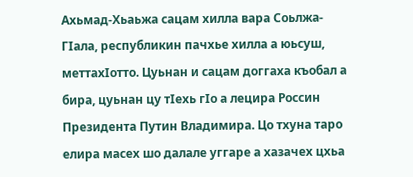Ахьмад-Хьаьжа сацам хилла вара Соьлжа-ГIала, республикин пачхье хилла а юьсуш, меттахIотто. Цуьнан и сацам доггаха къобал а бира, цуьнан цу тIехь гIо а лецира Россин Президента Путин Владимира. Цо тхуна таро елира масех шо далале уггаре а хазачех цхьа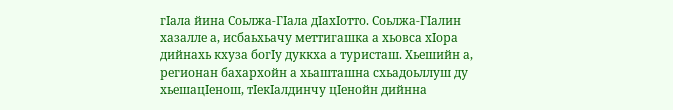гIала йина Соьлжа-ГIала дIахIотто. Соьлжа-ГIалин хазалле а, исбаьхьачу меттигашка а хьовса хIора дийнахь кхуза богIу дуккха а туристаш. Хьешийн а, регионан бахархойн а хьашташна схьадоьллуш ду хьешацIенош, тIекIалдинчу цIенойн дийнна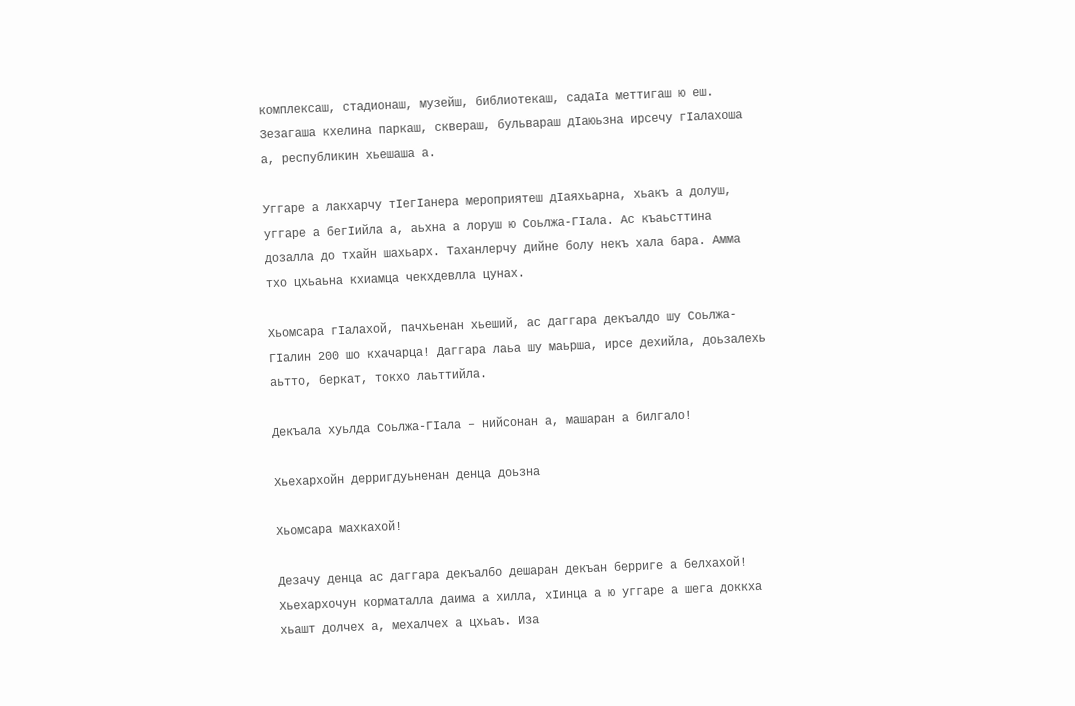комплексаш, стадионаш, музейш, библиотекаш, садаIа меттигаш ю еш. Зезагаша кхелина паркаш, сквераш, бульвараш дIаюьзна ирсечу гIалахоша а, республикин хьешаша а.

Уггаре а лакхарчу тIегIанера мероприятеш дIаяхьарна, хьакъ а долуш, уггаре а бегIийла а, аьхна а лоруш ю Соьлжа-ГIала. Ас къаьсттина дозалла до тхайн шахьарх. Таханлерчу дийне болу некъ хала бара. Амма тхо цхьаьна кхиамца чекхдевлла цунах.

Хьомсара гIалахой, пачхьенан хьеший, ас даггара декъалдо шу Соьлжа-ГIалин 200 шо кхачарца! Даггара лаьа шу маьрша, ирсе дехийла, доьзалехь аьтто, беркат, токхо лаьттийла.

Декъала хуьлда Соьлжа-ГIала – нийсонан а, машаран а билгало!

Хьехархойн дерригдуьненан денца доьзна

Хьомсара махкахой!

Дезачу денца ас даггара декъалбо дешаран декъан берриге а белхахой! Хьехархочун корматалла даима а хилла, хIинца а ю уггаре а шега доккха хьашт долчех а, мехалчех а цхьаъ. Иза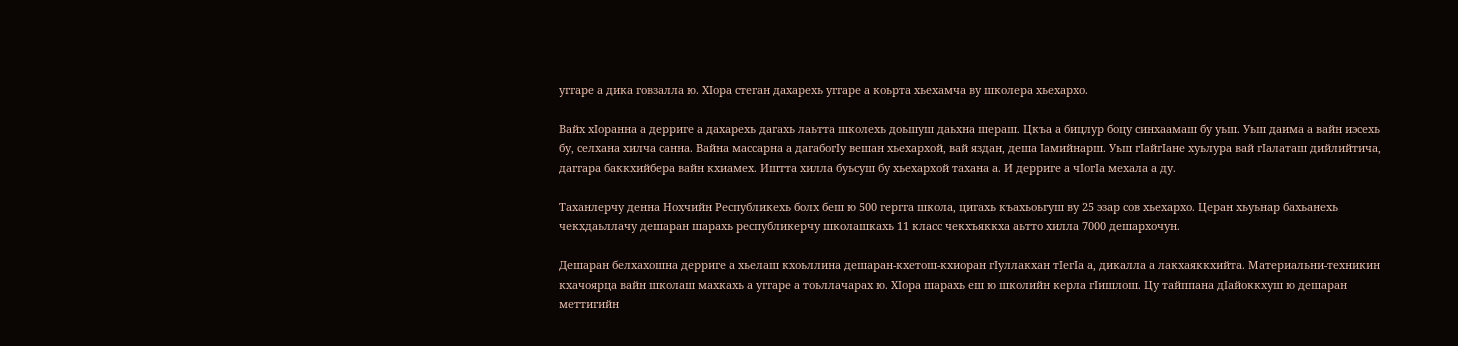уггаре а дика говзалла ю. ХIора стеган дахарехь уггаре а коьрта хьехамча ву школера хьехархо.

Вайх хIоранна а дерриге а дахарехь дагахь лаьтта школехь доьшуш даьхна шераш. Цкъа а бицлур боцу синхаамаш бу уьш. Уьш даима а вайн иэсехь бу, селхана хилча санна. Вайна массарна а дагабогIу вешан хьехархой, вай яздан, деша Iамийнарш. Уьш гIайгIане хуьлура вай гIалаташ дийлийтича, даггара баккхийбера вайн кхиамех. Иштта хилла буьсуш бу хьехархой тахана а. И дерриге а чIогIа мехала а ду.

Таханлерчу денна Нохчийн Республикехь болх беш ю 500 гергга школа, цигахь къахьоьгуш ву 25 эзар сов хьехархо. Церан хьуьнар бахьанехь чекхдаьллачу дешаран шарахь республикерчу школашкахь 11 класс чекхъяккха аьтто хилла 7000 дешархочун.

Дешаран белхахошна дерриге а хьелаш кхоьллина дешаран-кхетош-кхиоран гIуллакхан тIегIа а, дикалла а лакхаяккхийта. Материальни-техникин кхачоярца вайн школаш махкахь а уггаре а тоьллачарах ю. ХIора шарахь еш ю школийн керла гIишлош. Цу тайппана дIайоккхуш ю дешаран меттигийн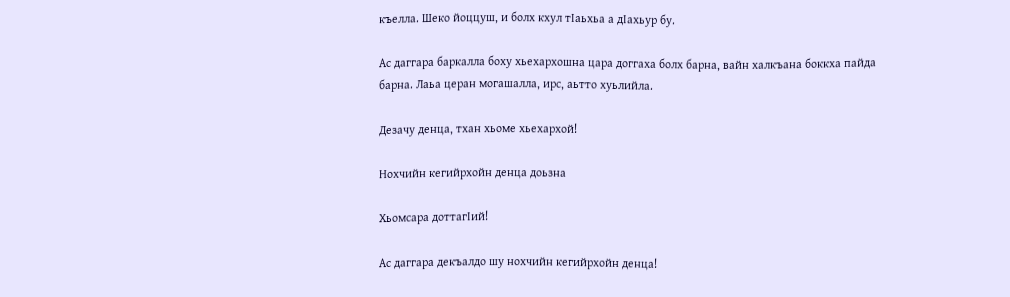къелла. Шеко йоццуш, и болх кхул тIаьхьа а дIахьур бу.

Ас даггара баркалла боху хьехархошна цара доггаха болх барна, вайн халкъана боккха пайда барна. Лаьа церан могашалла, ирс, аьтто хуьлийла.

Дезачу денца, тхан хьоме хьехархой!

Нохчийн кегийрхойн денца доьзна

Хьомсара доттагIий!

Ас даггара декъалдо шу нохчийн кегийрхойн денца!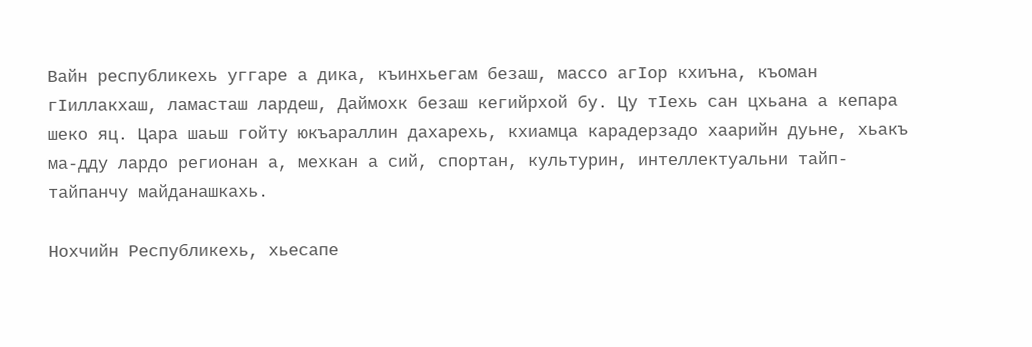Вайн республикехь уггаре а дика, къинхьегам безаш, массо агIор кхиъна, къоман гIиллакхаш, ламасташ лардеш, Даймохк безаш кегийрхой бу. Цу тIехь сан цхьана а кепара шеко яц. Цара шаьш гойту юкъараллин дахарехь, кхиамца карадерзадо хаарийн дуьне, хьакъ ма-дду лардо регионан а, мехкан а сий, спортан, культурин, интеллектуальни тайп-тайпанчу майданашкахь.

Нохчийн Республикехь, хьесапе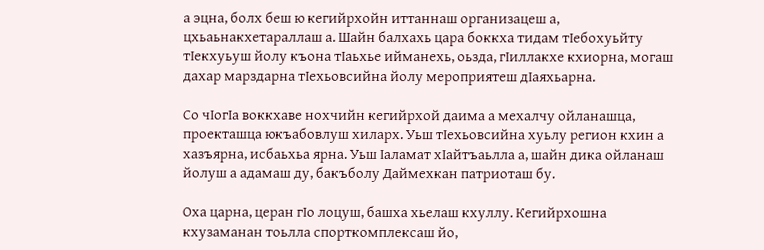а эцна, болх беш ю кегийрхойн иттаннаш организацеш а, цхьаьнакхетараллаш а. Шайн балхахь цара боккха тидам тIебохуьйту тIекхуьуш йолу къона тIаьхье ийманехь, оьзда, гIиллакхе кхиорна, могаш дахар марздарна тIехьовсийна йолу мероприятеш дIаяхьарна.

Со чIогIа воккхаве нохчийн кегийрхой даима а мехалчу ойланашца, проекташца юкъабовлуш хиларх. Уьш тIехьовсийна хуьлу регион кхин а хазъярна, исбаьхьа ярна. Уьш Iаламат хIайтъаьлла а, шайн дика ойланаш йолуш а адамаш ду, бакъболу Даймехкан патриоташ бу.

Оха царна, церан гIо лоцуш, башха хьелаш кхуллу. Кегийрхошна кхузаманан тоьлла спорткомплексаш йо,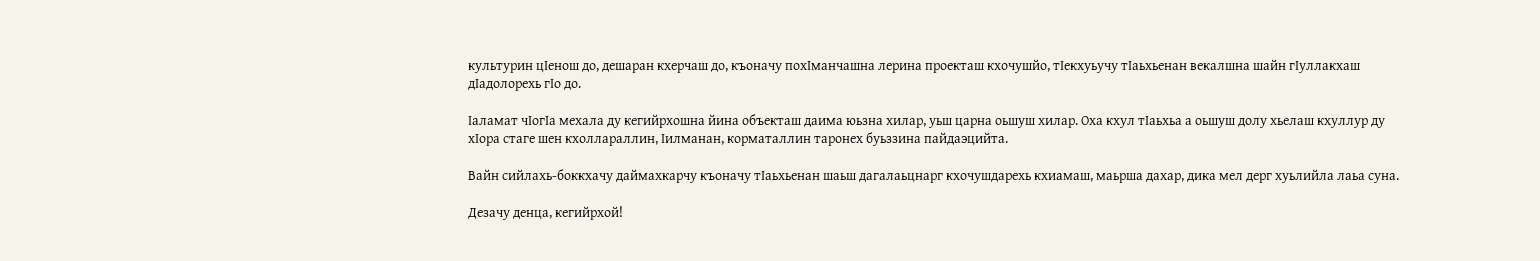культурин цIенош до, дешаран кхерчаш до, къоначу похIманчашна лерина проекташ кхочушйо, тIекхуьучу тIаьхьенан векалшна шайн гIуллакхаш дIадолорехь гIо до.

Iаламат чIогIа мехала ду кегийрхошна йина объекташ даима юьзна хилар, уьш царна оьшуш хилар. Оха кхул тIаьхьа а оьшуш долу хьелаш кхуллур ду хIора стаге шен кхоллараллин, Iилманан, корматаллин таронех буьззина пайдаэцийта.

Вайн сийлахь-боккхачу даймахкарчу къоначу тIаьхьенан шаьш дагалаьцнарг кхочушдарехь кхиамаш, маьрша дахар, дика мел дерг хуьлийла лаьа суна.

Дезачу денца, кегийрхой!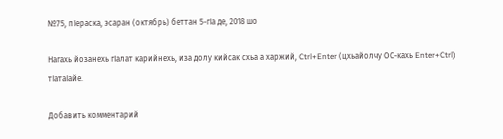№75, пIераска, эсаран (октябрь) беттан 5-гIа де, 2018 шо

Нагахь йозанехь гIалат карийнехь, иза долу кийсак схьа а харжий, Ctrl+Enter (цхьайолчу ОС-кахь Enter+Ctrl) тIатаIайе.

Добавить комментарий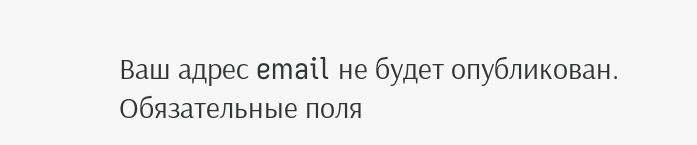Ваш адрес email не будет опубликован. Обязательные поля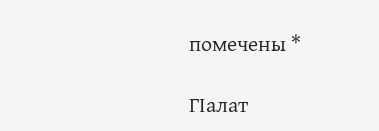помечены *

ГIалат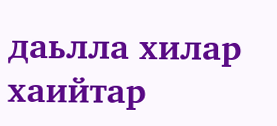даьлла хилар хаийтар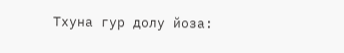Тхуна гур долу йоза: